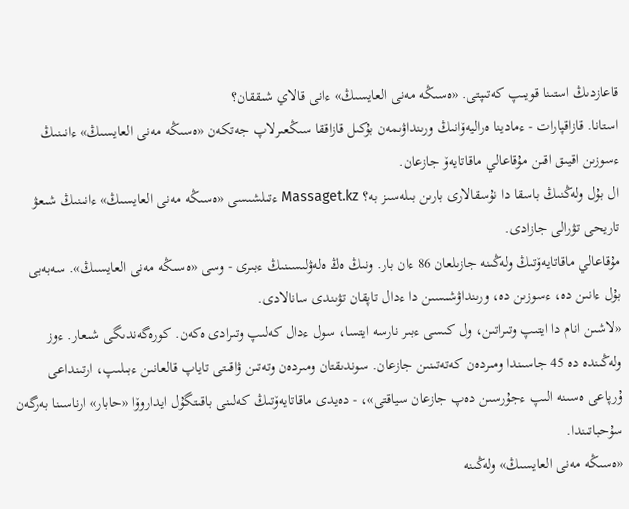قاعازدىڭ استىنا قويىپ كەتىپتى. «ەسىڭە مەنى العايسىڭ» ءانى قالاي شىققان؟
استانا. قازاقپارات - ءمادينا ەراليەۆانىڭ ورىنداۋىمەن بۇكىل قازاققا سىڭعىرلاپ جەتكەن «ەسىڭە مەنى العايسىڭ» ءانىنىڭ ءسوزىن اقيىق اقىن مۇقاعالي ماقاتايەۆ جازعان.
ال بۇل ولەڭنىڭ باسقا دا نۇسقالارى بارىن بىلەسىز بە؟ Massaget.kz ءتىلشىسى «ەسىڭە مەنى العايسىڭ» ءانىنىڭ شىعۋ تاريحى تۋرالى جازادى.
مۇقاعالي ماقاتايەۆتىڭ ولەڭىنە جازىلعان 86 ءان بار. ونىڭ ەڭ ەلەۋلىسىنىڭ ءبىرى - وسى «ەسىڭە مەنى العايسىڭ». سەبەبى بۇل ءانىن دە، ءسوزىن دە، ورىنداۋشىسىن دا ءدال تاپقان تۋىندى سانالادى.
«لاشىن انام دا ايتىپ وتىراتىن، ول كىسى ءبىر نارسە ايتسا، سول ءدال كەلىپ وتىرادى ەكەن. كورەگەندىگى شىعار. ءوز ولەڭىندە دە 45 جاسىندا ومىردەن كەتەتىنىن جازعان. سوندىقتان ومىردەن وتەتىن ۋاقىتى تاياپ قالعانىن ءبىلىپ، ارتىنداعى ۇرپاعى ەسىنە الىپ ءجۇرسىن دەپ جازعان سياقتى»، - دەيدى ماقاتايەۆتىڭ كەلىنى باقىتگۇل ايداروۆا «حابار» ارناسىنا بەرگەن سۇحباتىندا.
«ەسىڭە مەنى العايسىڭ» ولەڭىنە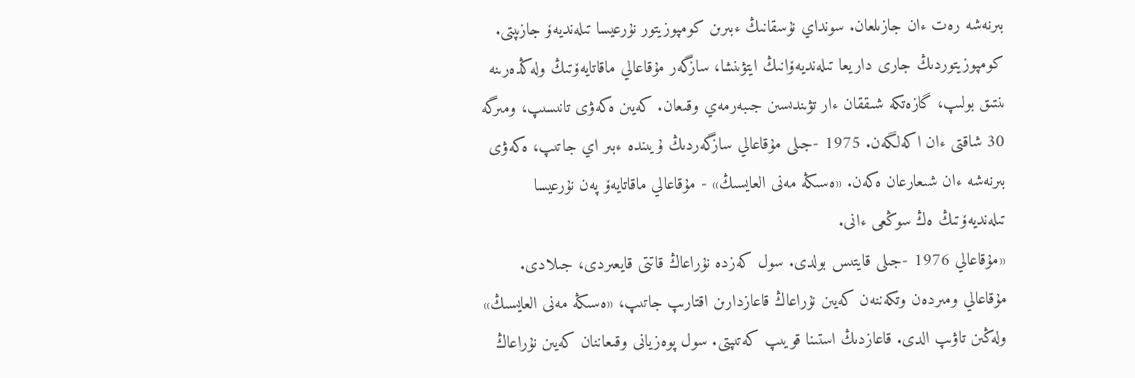بىرنەشە رەت ءان جازىلعان. سونداي نۇسقانىڭ ءبىرىن كومپوزيتور نۇرعيسا تىلەنديەۆ جازىپتى.
كومپوزيتوردىڭ جارى داريعا تىلەنديەۆانىڭ ايتۋىنشا، سازگەر مۇقاعالي ماقاتايەۆتىڭ ولەڭدەرىنە ىنتىق بولىپ، گازەتكە شىققان ءار تۋىندىسىن جىبەرمەي وقىعان. كەيىن ەكەۋى تانىسىپ، ومىرگە 30 شاقتى ءان اكەلگەن. 1975 -جىلى مۇقاعالي سازگەردىڭ ۇيىندە ءبىر اي جاتىپ، ەكەۋى بىرنەشە ءان شىعارعان ەكەن. «ەسىڭە مەنى العايسىڭ» - مۇقاعالي ماقاتايەۆ پەن نۇرعيسا تىلەنديەۆتىڭ ەڭ سوڭعى ءانى.
«مۇقاعالي 1976 -جىلى قايتىس بولدى. سول كەزدە نۇراعاڭ قاتتى قايعىردى، جىلادى. مۇقاعالي ومىردەن وتكەننەن كەيىن نۇراعاڭ قاعازدارىن اقتارىپ جاتىپ، «ەسىڭە مەنى العايسىڭ» ولەڭىن تاۋىپ الدى. قاعازدىڭ استىنا قويىپ كەتىپتى. سول پوەزيانى وقىعاننان كەيىن نۇراعاڭ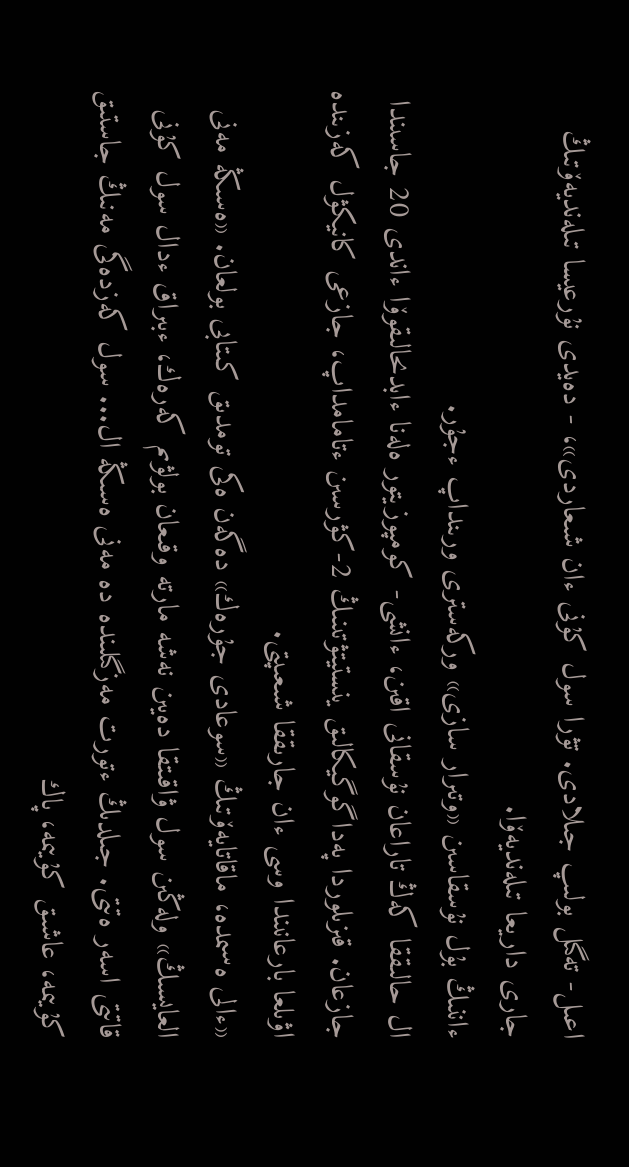اعىل- تەگىل بولىپ جىلادى. تۋرا سول كۇنى ءان شىعاردى»، - دەيدى نۇرعيسا تىلەنديەۆتىڭ جارى داريعا تىلەنديەۆا.
ءاننىڭ بۇل نۇسقاسىن «وتىرار سازى» وركەسترى ورىنداپ ءجۇر.
ال حالىققا كەڭ تاراعان نۇسقانى اقىن، ءانشى- كومپوزيتور ەلەنا ءابدىحالىقوۆا ءاندى 20 جاسىندا جازعان. قىزىلوردا پەداگوگيكالىق ينستيتۋتىنىڭ 2-كۋرسىن ءتامامداپ، جازعى كانيكۋل كەزىندە اۋىلعا بارعانىندا وسى ءان جارىققا شىعىپتى.
«ءالى ەسىمدە، ماقاتايەۆتىڭ «سوعادى جۇرەك» دەگەن ەكى تومدىق كىتابى بولعان. «ەسىڭە مەنى العايسىڭ» ولەڭىن سول ۋاقىتقا دەيىن نەشە مارتە وقىعان بولۋىم كەرەك، ءبىراق ءدال سول كۇنى قاتتى اسەر ەتتى. جىلدىڭ ءتورت مەزگىلىندە دە مەنى ەسىڭە ال... سول كەزدەگى مەنىڭ جاستىق كۇيىمە، عاشىق كۇيىمە، پاك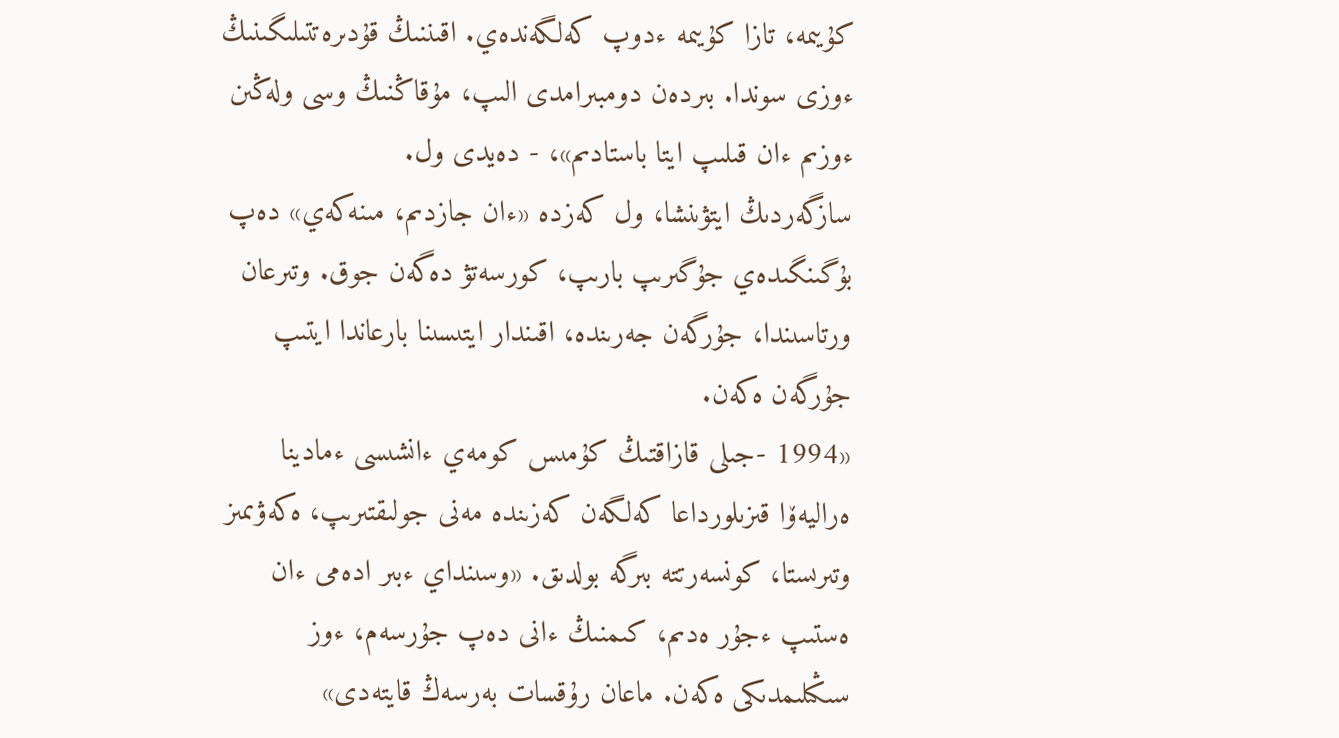كۇيىمە، تازا كۇيىمە ءدوپ كەلگەندەي. اقىننىڭ قۇدىرەتتىلىگىنىڭ ءوزى سوندا. بىردەن دومبىرامدى الىپ، مۇقاڭنىڭ وسى ولەڭىن ءوزىم ءان قىلىپ ايتا باستادىم»، - دەيدى ول.
سازگەردىڭ ايتۋىنشا، ول كەزدە «ءان جازدىم، مىنەكەي» دەپ بۇگىنگىدەي جۇگىرىپ بارىپ، كورسەتۋ دەگەن جوق. وتىرعان ورتاسىندا، جۇرگەن جەرىندە، اقىندار ايتىسىنا بارعاندا ايتىپ جۇرگەن ەكەن.
«1994 -جىلى قازاقتىڭ كۇمىس كومەي ءانشىسى ءمادينا ەراليەۆا قىزىلورداعا كەلگەن كەزىندە مەنى جولىقتىرىپ، ەكەۋىمىز وتىرىستا، كونسەرتتە بىرگە بولدىق. «وسىنداي ءبىر ادەمى ءان ەستىپ ءجۇر ەدىم، كىمنىڭ ءانى دەپ جۇرسەم، ءوز سىڭىلىمدىكى ەكەن. ماعان رۇقسات بەرسەڭ قايتەدى»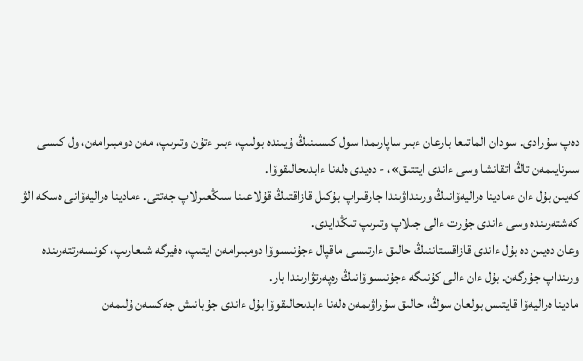دەپ سۇرادى. سودان الماتىعا بارعان ءبىر ساپارىمدا سول كىسىنىڭ ۇيىندە بولىپ، ءبىر ءتۇن وتىرىپ، مەن دومبىرامەن، ول كىسى سىرنايىمەن تاڭ اتقانشا وسى ءاندى ايتتىق»، - دەيدى ەلەنا ءابدىحالىقوۆا.
كەيىن بۇل ءان ءمادينا ەراليەۆانىڭ ورىنداۋىندا جارقىراپ بۇكىل قازاقتىڭ قۇلاعىنا سىڭعىرلاپ جەتتى. ءمادينا ەراليەۆانى ەسكە الۋ كەشتەرىندە وسى ءاندى جۇرت ءالى جىلاپ وتىرىپ تىڭدايدى.
وعان دەيىن دە بۇل ءاندى قازاقستاننىڭ حالىق ءارتىسى ماقپال ءجۇنىسوۆا دومبىرامەن ايتىپ، ەفيرگە شىعارىپ، كونسەرتتەرىندە ورىنداپ جۇرگەن. بۇل ءان ءالى كۇنىگە ءجۇنىسوۆانىڭ رەپەرتۋارىندا بار.
مادينا ەراليەۆا قايتىس بولعان سوڭ، حالىق سۇراۋىمەن ەلەنا ءابدىحالىقوۆا بۇل ءاندى جۇبانىش جەكسەن ۇلىمەن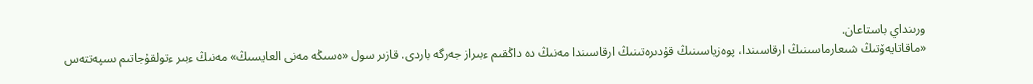ورىنداي باستاعان.
«ماقاتايەۆتىڭ شىعارماسىنىڭ ارقاسىندا، پوەزياسىنىڭ قۇدىرەتىنىڭ ارقاسىندا مەنىڭ دە داڭقىم ءبىراز جەرگە باردى. قازىر سول «ەسىڭە مەنى العايسىڭ» مەنىڭ ءبىر ءتولقۇجاتىم ىسپەتتەس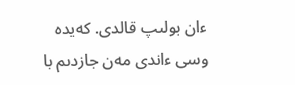ءان بولىپ قالدى. كەيدە وسى ءاندى مەن جازدىم با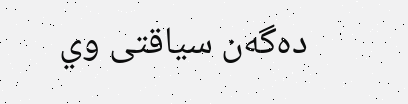دەگەن سياقتى وي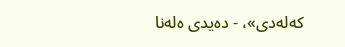كەلەدى»، - دەيدى ەلەنا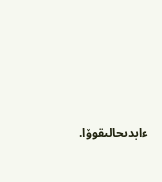ءابدىحالىقوۆا.